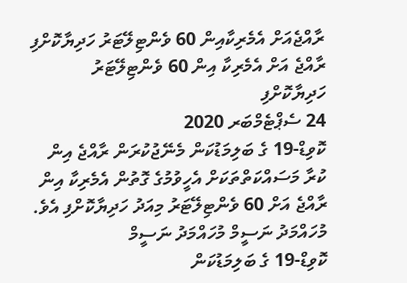ރާއްޖެއަށް އެމެރިކާއިން 60 ވެންޓިލޭޓަރު ހަދިޔާކޮށްފި
ރާއްޖެ އަށް އެމެރިކާ އިން 60 ވެންޓިލޭޓަރު ހަދިޔާކޮށްފި
24 ސެޕްޓެމްބަރ 2020
ކޮވިޑް-19 ގެ ބަލިމަޑުކަން މެނޭޖުކުރަން ރާއްޖެ އިން ކުރާ މަސައްކަތްތަކަށް އެހީވުމުގެ ގޮތުން އެމެރިކާ އިން ރާއްޖެ އަށް 60 ވެންޓިލޭޓަރު މިއަދު ހަދިޔާކޮށްފި އެވެ.
މުހައްމަދު ނަސީމް މުހައްމަދު ނަސީމް
ކޮވިޑް-19 ގެ ބަލިމަޑުކަން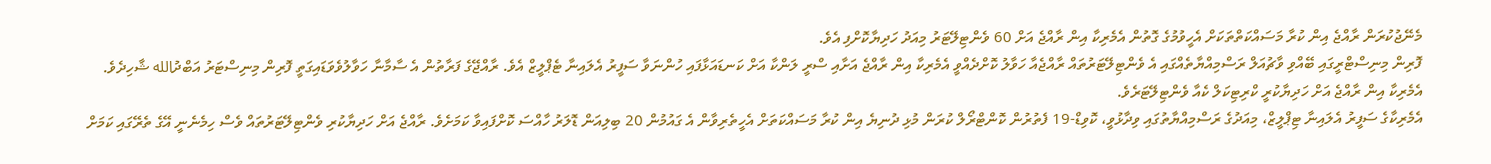މެނޭޖުކުރަން ރާއްޖެ އިން ކުރާ މަސައްކަތްތަކަށް އެހީވުމުގެ ގޮތުން އެމެރިކާ އިން ރާއްޖެ އަށް 60 ވެންޓިލޭޓަރު މިއަދު ހަދިޔާކޮށްފި އެވެ.
ފޮރިން މިނިސްޓްރީގައި ބޭއްވި ވާޗުއަލް ރަސްމިއްޔާތެއްގައި އެ ވެންޓިލޭޓަރުތައް ރާއްޖެއާ ހަވާލު ކޮށްދެއްވީ އެމެރިކާ އިން ރާއްޖެ އަށާއި ސްރީ ލަންކާ އަށް ކަނޑައަޅާފައި ހުންނަވާ ސަފީރު އެލައިނާ ޓެޕްލީޒް އެވެ. ރާއްޖޭގެ ފަރާތުން އެ ސާމާނާ ހަވާލުވެވަޑައިގަތީ ފޮރިން މިނިސްޓަރު އަބްދުالله ޝާހިދެވެ.
އެމެރިކާ އިން ރާއްޖެ އަށް ހަދިޔާކުރީ ކްރިޓިކަލް ކެއާ ވެންޓިލޭޓަރެވެ.
އެމެރިކާގެ ސަފީރު އެލައިނާ ޓިޕްލީޒް، މިއަދުގެ ރަސްމިއްޔާތުގައި ވިދާޅުވީ، ކޮވިޑް-19 ފެތުރުން ކޮންޓްރޯލް ކުރަން މުޅި ދުނިޔެ އިން ކުރާ މަސައްކަތަށް އެހީތެރިވާން އެ ގައުމުން 20 ބިލިއަން ޑޮލަރު ހާއްސަ ކޮށްފައިވާ ކަމަށެވެ. ރާއްޖެ އަށް ހަދިޔާކުރި ވެންޓިލޭޓަރުތައް ވެސް ހިމެނެނީ އޭގެ ތެރޭގައި ކަމަށް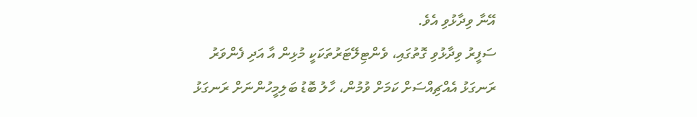އޭނާ ވިދާޅުވި އެވެ.
ސަފީރު ވިދާޅުވި ގޮތުގައި، ވެންޓިލޭޓަރުތަކަކީ މުޅިން އާ އަދި ފެންވަރު ރަނގަޅު އެއްޗިއްސަށް ކަމަށް ވުމުން، ހާލު ބޮޑު ބަލިމީހުންނަށް ރަނގަޅު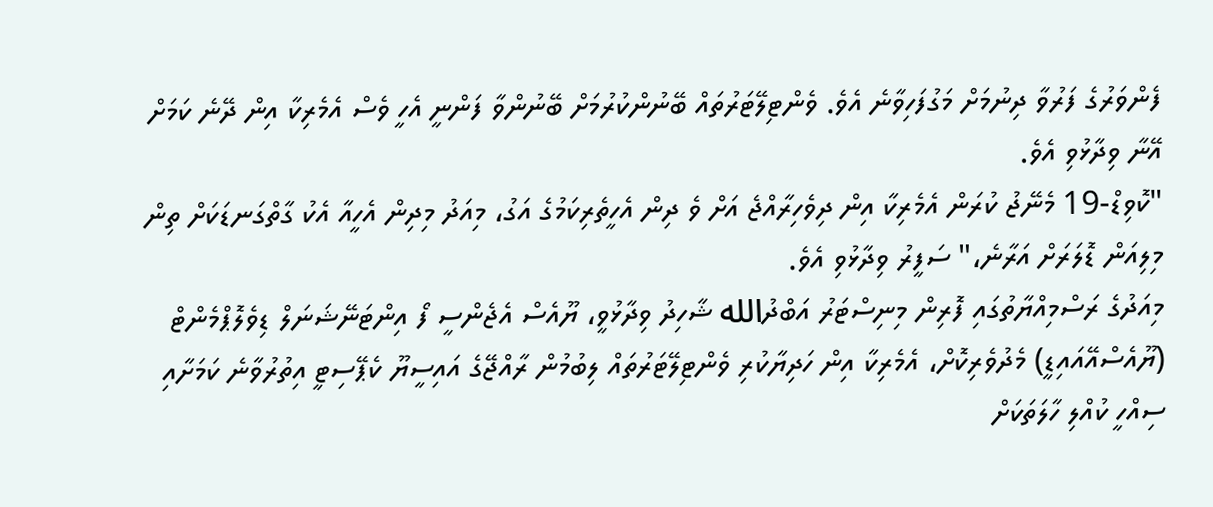ފެންވަރުގެ ފަރުވާ ދިނުމަށް މަގުފަހިވާނެ އެވެ. ވެންޓިލޭޓަރުތައް ބޭނުންކުރުމަށް ބޭނުންވާ ފަންނީ އެހީ ވެސް އެމެރިކާ އިން ދޭނެ ކަމަށް އޭނާ ވިދާޅުވި އެވެ.
"ކޮވިޑް-19 މެނޭޖު ކުރަން އެމެރިކާ އިން ދިވެހިރާއްޖެ އަށް ވެ ދިން އެހީތެރިކަމުގެ އަގު، މިއަދު މިދިން އެހީއާ އެކު ގާތްގަނޑަކަށް ތިން މިލިއަން ޑޮލަރަށް އަރާނެ،" ސަފީރު ވިދާޅުވި އެވެ.
މިއަދުގެ ރަސްމިއްޔާތުގައި ފޮރިން މިނިސްޓަރު އަބްދުالله ޝާހިދު ވިދާޅުވީ، ޔޫއެސް އެޖެންސީ ފޯ އިންޓަނޭޝަނަލް ޑިވެލޮޕްމެންޓް (ޔޫއެސްއޭއައިޑީ) މެދުވެރިކޮށް، އެމެރިކާ އިން ހަދިޔާކުރި ވެންޓިލޭޓަރުތައް ލިބުމުން ރާއްޖޭގެ އައިސީޔޫ ކެޕޭސިޓީ އިތުރުވާނެ ކަމަށާއި ސިއްހީ ކުއްލި ހާލަތަކަށް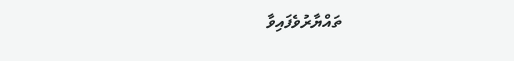ތައްޔާރުވެފައިވާ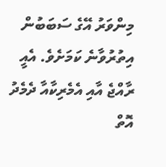މިންވަރު އޭގެ ސަބަބުން އިތުރުވާނެ ކަމަށެވެ. އެއީ ރާއްޖެ އާއި އެމެރިކާއާ ދެމެދު އޮތް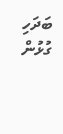ބަދަހި ގުޅުން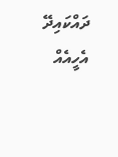ދައްކައިދޭ އެހީއެއް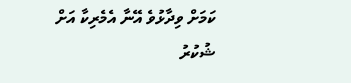ކަމަށް ވިދާޅުވެ އޭނާ އެމެރިކާ އަށް ޝުކުރު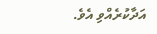އަދާކުރެއްވި އެވެ.